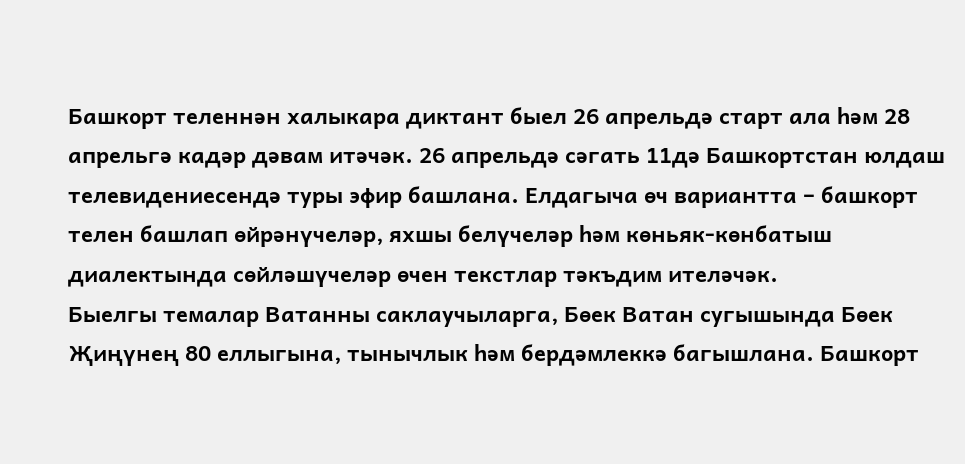Башкорт теленнән халыкара диктант быел 26 апрельдә старт ала һәм 28 апрельгә кадәр дәвам итәчәк. 26 апрельдә сәгать 11дә Башкортстан юлдаш телевидениесендә туры эфир башлана. Елдагыча өч вариантта – башкорт телен башлап өйрәнүчеләр, яхшы белүчеләр һәм көньяк-көнбатыш диалектында сөйләшүчеләр өчен текстлар тәкъдим ителәчәк.
Быелгы темалар Ватанны саклаучыларга, Бөек Ватан сугышында Бөек Җиңүнең 80 еллыгына, тынычлык һәм бердәмлеккә багышлана. Башкорт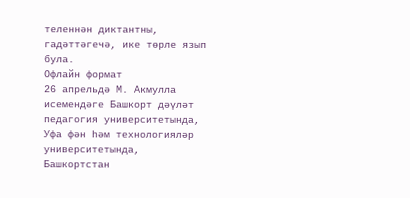теленнән диктантны, гадәттәгечә, ике төрле язып була.
Офлайн формат
26 апрельдә М. Акмулла исемендәге Башкорт дәүләт педагогия университетында, Уфа фән һәм технологияләр университетында, Башкортстан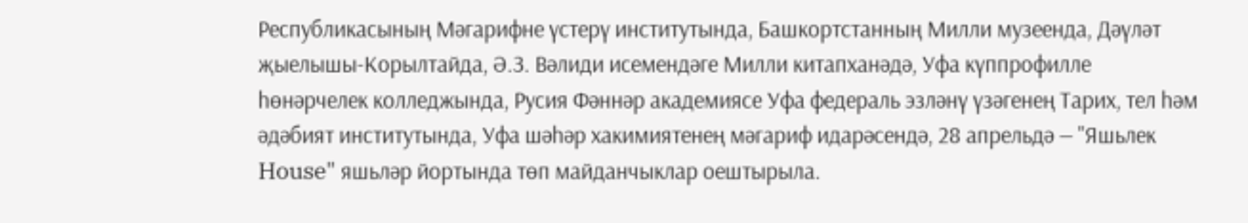Республикасының Мәгарифне үстерү институтында, Башкортстанның Милли музеенда, Дәүләт җыелышы-Корылтайда, Ә.З. Вәлиди исемендәге Милли китапханәдә, Уфа күппрофилле һөнәрчелек колледжында, Русия Фәннәр академиясе Уфа федераль эзләнү үзәгенең Тарих, тел һәм әдәбият институтында, Уфа шәһәр хакимиятенең мәгариф идарәсендә, 28 апрельдә — "Яшьлек House" яшьләр йортында төп майданчыклар оештырыла.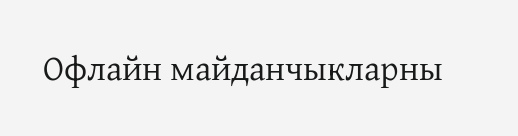Офлайн майданчыкларны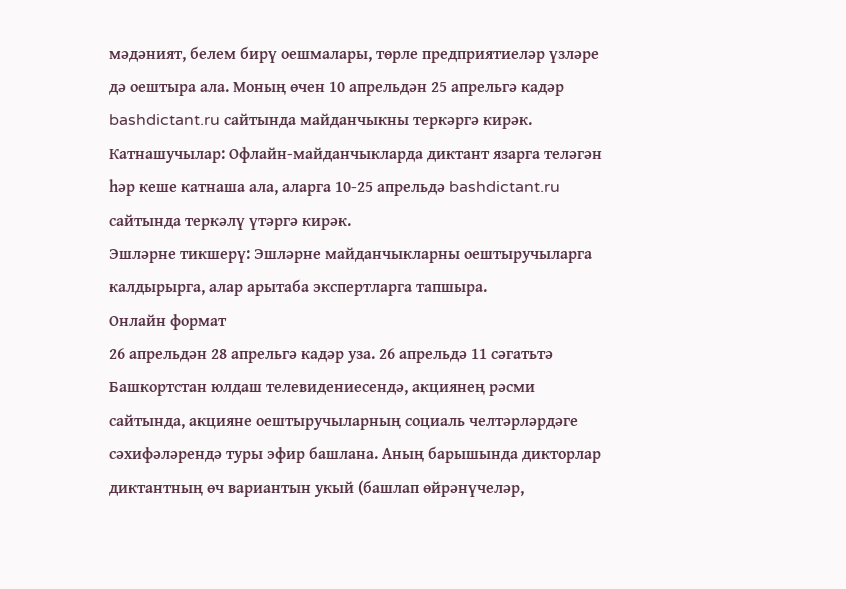мәдәният, белем бирү оешмалары, төрле предприятиеләр үзләре дә оештыра ала. Моның өчен 10 апрельдән 25 апрельгә кадәр bashdictant.ru сайтында майданчыкны теркәргә кирәк.
Катнашучылар: Офлайн-майданчыкларда диктант язарга теләгән һәр кеше катнаша ала, аларга 10-25 апрельдә bashdictant.ru сайтында теркәлү үтәргә кирәк.
Эшләрне тикшерү: Эшләрне майданчыкларны оештыручыларга калдырырга, алар арытаба экспертларга тапшыра.
Онлайн формат
26 апрельдән 28 апрельгә кадәр уза. 26 апрельдә 11 сәгатьтә Башкортстан юлдаш телевидениесендә, акциянең рәсми сайтында, акцияне оештыручыларның социаль челтәрләрдәге сәхифәләрендә туры эфир башлана. Аның барышында дикторлар диктантның өч вариантын укый (башлап өйрәнүчеләр,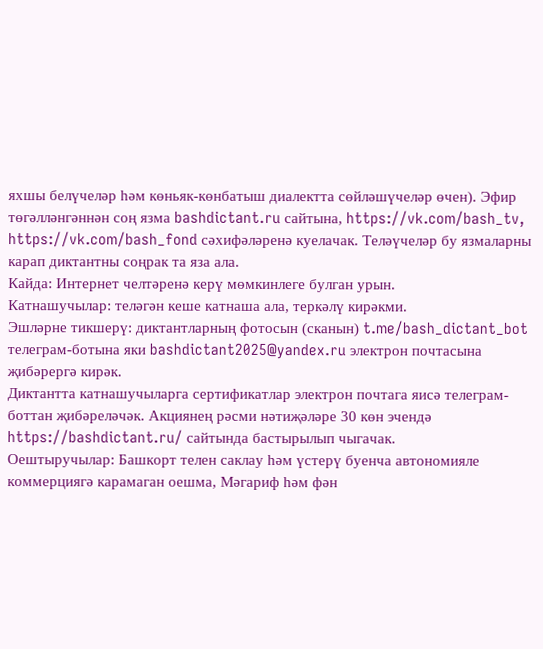яхшы белүчеләр һәм көньяк-көнбатыш диалектта сөйләшүчеләр өчен). Эфир төгәлләнгәннән соң язма bashdictant.ru сайтына, https://vk.com/bash_tv, https://vk.com/bash_fond сәхифәләренә куелачак. Теләүчеләр бу язмаларны карап диктантны соңрак та яза ала.
Кайда: Интернет челтәренә керү мөмкинлеге булган урын.
Катнашучылар: теләгән кеше катнаша ала, теркәлү кирәкми.
Эшләрне тикшерү: диктантларның фотосын (сканын) t.me/bash_dictant_bot телеграм-ботына яки bashdictant2025@yandex.ru электрон почтасына җибәрергә кирәк.
Диктантта катнашучыларга сертификатлар электрон почтага яисә телеграм-боттан җибәреләчәк. Акциянең рәсми нәтиҗәләре 30 көн эчендә https://bashdictant.ru/ сайтында бастырылып чыгачак.
Оештыручылар: Башкорт телен саклау һәм үстерү буенча автономияле коммерциягә карамаган оешма, Мәгариф һәм фән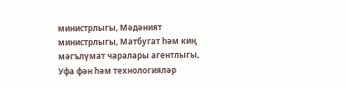министрлыгы, Мәдәният министрлыгы, Матбугат һәм киң мәгълүмат чаралары агентлыгы, Уфа фән һәм технологияләр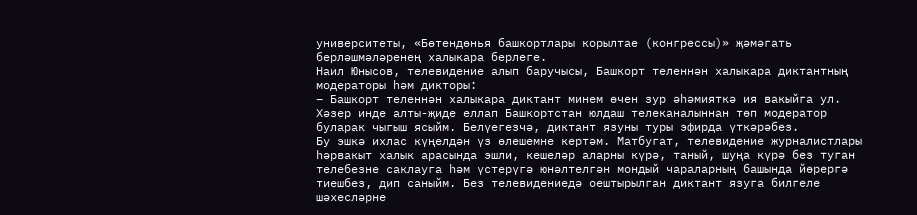университеты, «Бөтендөнья башкортлары корылтае (конгрессы)» җәмәгать берләшмәләренең халыкара берлеге.
Наил Юнысов, телевидение алып баручысы, Башкорт теленнән халыкара диктантның модераторы һәм дикторы:
– Башкорт теленнән халыкара диктант минем өчен зур әһәмияткә ия вакыйга ул. Хәзер инде алты-җиде еллап Башкортстан юлдаш телеканалыннан төп модератор буларак чыгыш ясыйм. Белүегезчә, диктант язуны туры эфирда үткәрәбез.
Бу эшкә ихлас күңелдән үз өлешемне кертәм. Матбугат, телевидение журналистлары һәрвакыт халык арасында эшли, кешеләр аларны күрә, таный, шуңа күрә без туган телебезне саклауга һәм үстерүгә юнәлтелгән мондый чараларның башында йөрергә тиешбез, дип саныйм. Без телевидениедә оештырылган диктант язуга билгеле шәхесләрне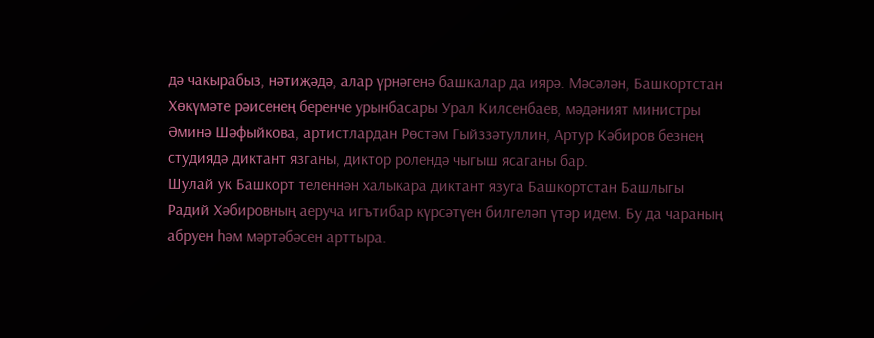дә чакырабыз, нәтиҗәдә, алар үрнәгенә башкалар да иярә. Мәсәлән, Башкортстан Хөкүмәте рәисенең беренче урынбасары Урал Килсенбаев, мәдәният министры Әминә Шәфыйкова, артистлардан Рөстәм Гыйззәтуллин, Артур Кәбиров безнең студиядә диктант язганы, диктор ролендә чыгыш ясаганы бар.
Шулай ук Башкорт теленнән халыкара диктант язуга Башкортстан Башлыгы Радий Хәбировның аеруча игътибар күрсәтүен билгеләп үтәр идем. Бу да чараның абруен һәм мәртәбәсен арттыра.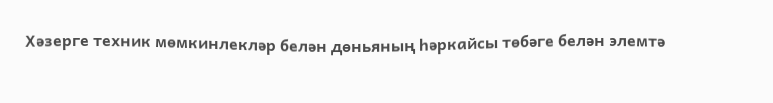Хәзерге техник мөмкинлекләр белән дөньяның һәркайсы төбәге белән элемтә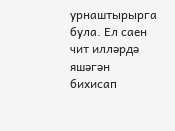урнаштырырга була. Ел саен чит илләрдә яшәгән бихисап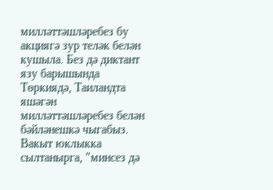милләттәшләребез бу акциягә зур теләк белән кушыла. Без дә диктант язу барышында Төркиядә, Таиландта яшәгән милләттәшләребез белән бәйләнешкә чыгабыз.
Вакыт юклыкка сылтанырга, "минсез дә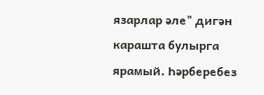язарлар әле" дигән карашта булырга ярамый. Һәрберебез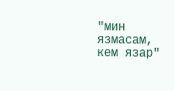"мин язмасам, кем язар"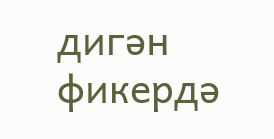дигән фикердә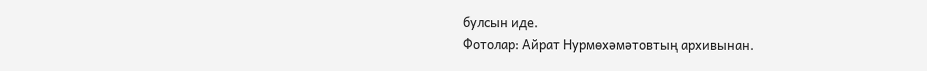булсын иде.
Фотолар: Айрат Нурмөхәмәтовтың архивынан.